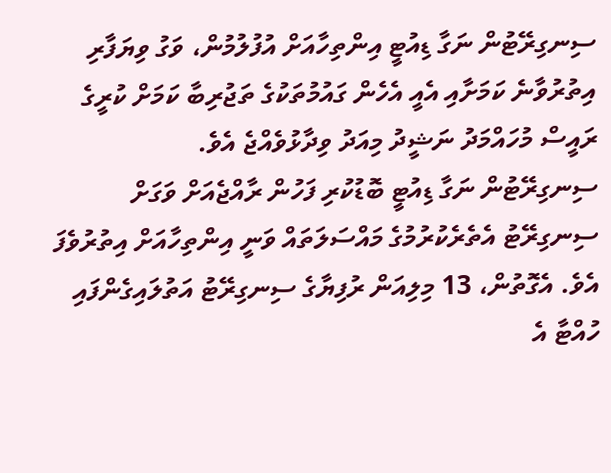ސިނގިރޭޓުން ނަގާ ޑިއުޓީ އިންތިހާއަށް އުފުލުމުން، ވަގު ވިޔަފާރި އިތުރުވާނެ ކަމަށާއި އެއީ އެހެން ގައުމުތަކުގެ ތަޖުރިބާ ކަމަށް ކުރީގެ ރައީސް މުހައްމަދު ނަޝީދު މިއަދު ވިދާޅުވެއްޖެ އެވެ.
ސިނގިރޭޓުން ނަގާ ޑިއުޓީ ބޮޑުކުރި ފަހުން ރާއްޖެއަށް ވަގަށް ސިނގިރޭޓު އެތެރެކުރުމުގެ މައްސަލަތައް ވަނީ އިންތިހާއަށް އިތުރުވެފަ އެވެ. އެގޮތުން، 13 މިލިއަން ރުފިޔާގެ ސިނގިރޭޓު އަތުލައިގެންފައި ހުއްޓާ އެ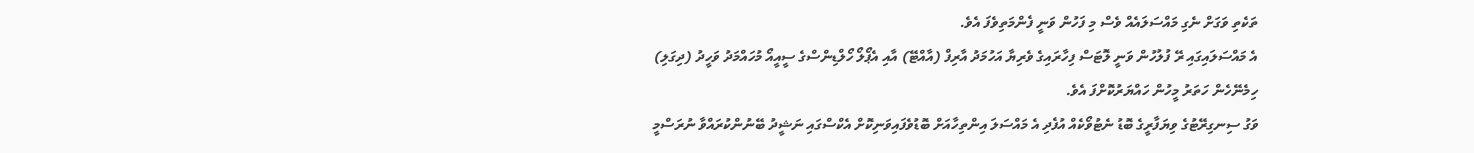ތަކެތި ވަގަށް ނެގި މައްސަލައެއް ވެސް މި ފަހުން ވަނީ ފެންމަތިވެފަ އެވެ.
އެ މައްސަލައިގައި ރޭ ފުލުހުން ވަނީ ލޮޓަސް ފިހާރައިގެ ވެރިޔާ އަހުމަދު އާރިފް (އާއްޓޭ) އާއި އެޕޯލޯ ހޯލްޑިންސްގެ ސީއީއޯ މުހައްމަދު ވަހީދު (ދިގަލި) ހިމެނޭހެން ހަތަރު މީހުން ހައްޔަރުކޮށްފަ އެވެ.
ވަގު ސިނގިރޭޓުގެ ވިޔަފާރީގެ ބޮޑު ނެޓުވޯކެއް އުފެދި އެ މައްސަލަ އިންތިހާއަށް ބޮޑުވެފައިވަނިކޮށް އެކްސްގައި ނަޝީދު ބޭނުންކުރައްވާ ނުރަސްމީ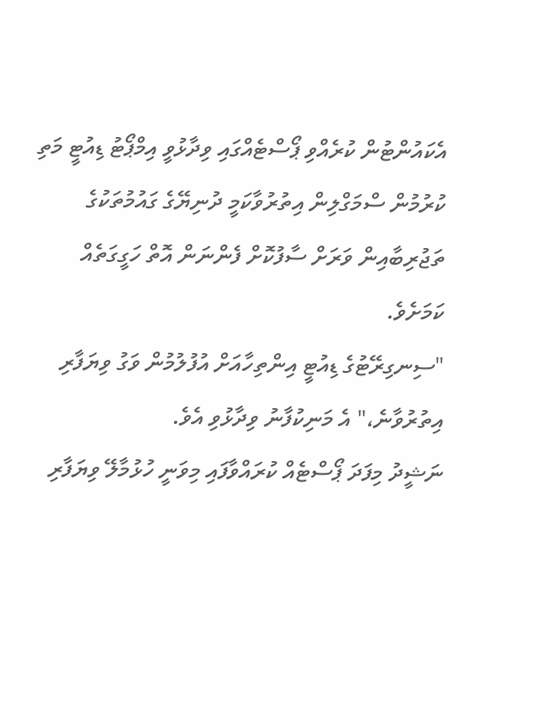އެކައުންޓުން ކުރެއްވި ޕޯސްޓެއްގައި ވިދާޅުވީ އިމްޕޯޓު ޑިއުޓީ މަތި ކުރުމުން ސްމަގްލިން އިތުރުވާކަމީ ދުނިޔޭގެ ގައުމުތަކުގެ ތަޖުރިބާއިން ވަރަށް ސާފުކޮށް ފެންނަން އޮތް ހަގީގަތެއް ކަމަށެވެ.
"ސިނގިރޭޓުގެ ޑިއުޓީ އިންތިހާއަށް އުފުލުމުން ވަގު ވިޔަފާރި އިތުރުވާނެ،" އެ މަނިކުފާނު ވިދާޅުވި އެވެ.
ނަޝީދު މިފަދަ ޕޯސްޓެއް ކުރައްވާފައި މިވަނީ ހުޅުމާލޭ ވިޔަފާރި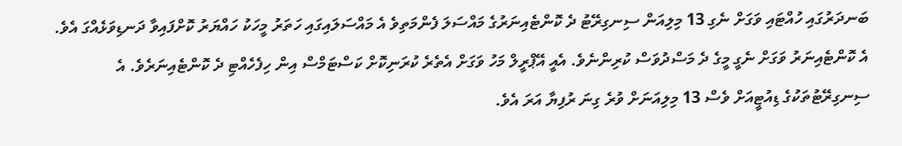ބަނދަރުގައި ހުއްޓައި ވަގަށް ނެގި 13 މިލިއަން ސިނގިރޭޓު ދެ ކޮންޓެއިނަރުގެ މައްސަލަ ފެންމަތިވެ އެ މައްސަލައިގައި ހަތަރު މީހަކު ހައްޔަރު ކޮށްފައިވާ ދަނޑިވަޅެއްގަ އެވެ.
އެ ކޮންޓެއިނަރު ވަގަށް ނެގީ މީގެ ދެ މަސްދުވަސް ކުރިންނެވެ. އެއީ އޭޕްރީލް މަހު ވަގަށް އެތެރެ ކުރަނިކޮށް ކަސްޓަމްސް އިން ހިފެހެއްޓި ދެ ކޮންޓެއިނަރެވެ. އެ ސިނގިރޭޓުތަކުގެ ޑިއުޓީއަށް ވެސް 13 މިލިއަނަށް ވުރެ ގިނަ ރުފިޔާ އަރަ އެވެ.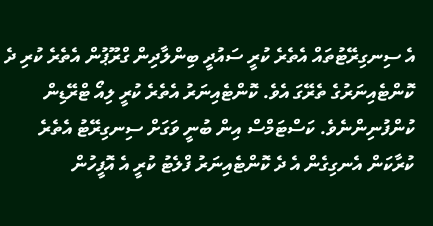އެ ސިނގިރޭޓުތައް އެތެރެ ކުރީ ސައުދީ ބިންލާދިން ގްރޫޕުން އެތެރެ ކުރި ދެ ކޮންޓެއިނަރުގެ ތެރޭގަ އެވެ. ކޮންޓެއިނަރު އެތެރެ ކުރީ ލިއޯ ޓްރޭޑިން ކުންފުނިންނެވެ. ކަސްޓަމްސް އިން ބުނީ ވަގަށް ސިނގިރޭޓު އެތެރެ ކުރާކަން އެނގިގެން އެ ދެ ކޮންޓެއިނަރު ފްލެޓު ކުރީ އެ އޮފީހުން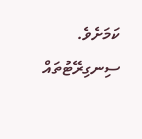ކަމަށެވެ.
ސިނގިރޭޓުތައް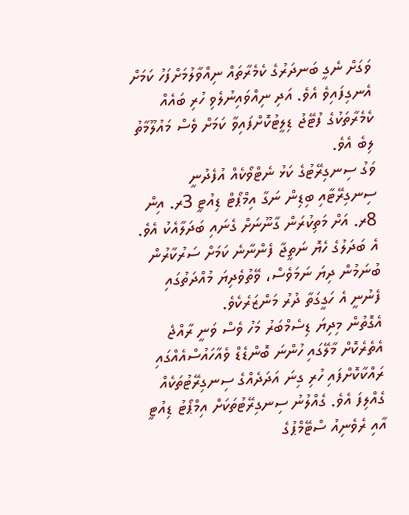ވަގަށް ނެގީ ބަނދަރުގެ ކެމެރާތައް ނިއްވާލުމަށްފަހު ކަމަށް އެނގިފައިވެ އެވެ. އަދި ނިއްވައިނުލެވި ހުރި ބައެއް ކެމެރާތަކުގެ ފުޓޭޖު ޑިލީޓުކޮށްފައިވާ ކަމަށް ވެސް މައުލޫމާތު ލިބެ އެވެ.
ވަގު ސިނގިރޭޓުގެ ކަޅު ނެޓްވޯކެއް އުފެދުނީ ސިނގިރޭޓާއި ބިޑިން ނަގާ އިމްޕޯޓް ޑިއުޓީ 3ރ. އިން 8ރ. އަށް މަތިކުރަން ގާނޫނަށް ގެނައި ބަދަލާއެކު އެވެ. އެ ބަދަލުގެ ހެޔޮ ނަތީޖާ ފެންނާނެ ކަމަށް ސަރުކާރުން ބުނަމުން ދިޔަ ނަމަވެސް، ވޭތުވެދިޔަ މުއްދަތުގައި ފެނުނީ އެ ހަގީގަތާ ދުރު މަންޒަރެކެވެ.
އެގޮތުން މިދިޔަ ޑިސެމްބަރު މަހު ވެސް ވަނީ ރާއްޖެ އެތެރެކޮށް މާލޭގައި ހުންނަ ބޮންޑެޑް ވެއާހައުސްއެއްގައި ރައްކާކޮށްފައި ހުރި ގިނަ އަދަދެއްގެ ސިނގިރޭޓުތަކެއް ގެއްލިފަ އެވެ. ގެއްލުނު ސިނގިރޭޓުތަކަށް އިމްޕޯޓު ޑިއުޓީ އާއި ރެވެނިއު ސްޓޭމްޕުގެ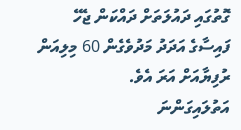ގޮތުގައި ދައުލަތަށް ދައްކަން ޖެހޭ ފައިސާގެ އަދަދު މަދުވެގެން 60 މިލިއަން ރުފިޔާއަށް އަރަ އެވެ.
އަތުލައިގަންނަ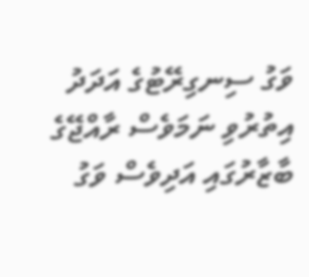ވަގު ސިނގިރޭޓުގެ އަދަދު އިތުރުވި ނަމަވެސް ރާއްޖޭގެ ބާޒާރުގައި އަދިވެސް ވަގު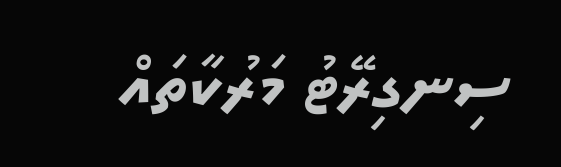ސިނގިރޭޓު މަރުކާތައް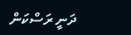ދަނީ ރަސްކަން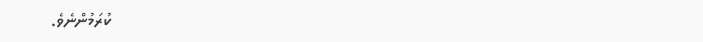ކުރަމުންނެވެ.